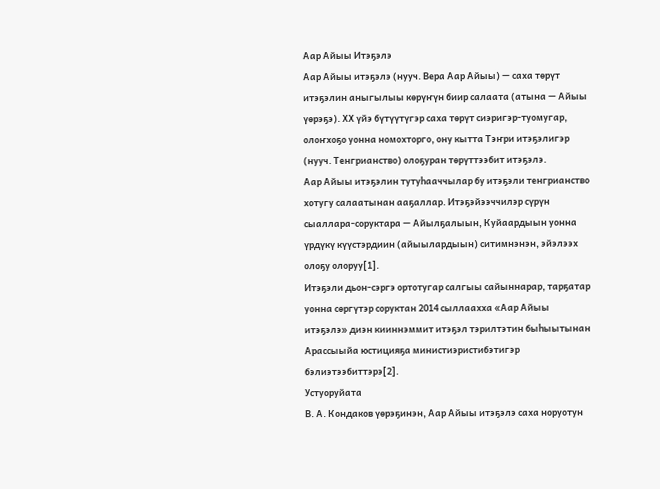Аар Айыы Итэҕэлэ
Аар Айыы итэҕэлэ (нууч. Вера Аар Айыы) — саха төрүт итэҕэлин аныгылыы көрүҥүн биир салаата (атына — Айыы үөрэҕэ). ХХ үйэ бүтүүтүгэр саха төрүт сиэригэр-туомугар, олоҥхоҕо уонна номохторго, ону кытта Тэҥри итэҕэлигэр (нууч. Тенгрианство) олоҕуран төрүттээбит итэҕэлэ.
Аар Айыы итэҕэлин тутуһааччылар бу итэҕэли тенгрианство хотугу салаатынан ааҕаллар. Итэҕэйээччилэр сүрүн сыаллара-соруктара — Айылҕалыын, Куйаардыын уонна үрдүкү күүстэрдиин (айыылардыын) ситимнэнэн, эйэлээх олоҕу олоруу[1].
Итэҕэли дьон-сэргэ ортотугар салгыы сайыннарар, тарҕатар уонна сөргүтэр соруктан 2014 сыллаахха «Аар Айыы итэҕэлэ» диэн кииннэммит итэҕэл тэрилтэтин быһыытынан Арассыыйа юстицияҕа министиэристибэтигэр бэлиэтээбиттэрэ[2].
Устуоруйата
В. А. Кондаков үөрэҕинэн, Аар Айыы итэҕэлэ саха норуотун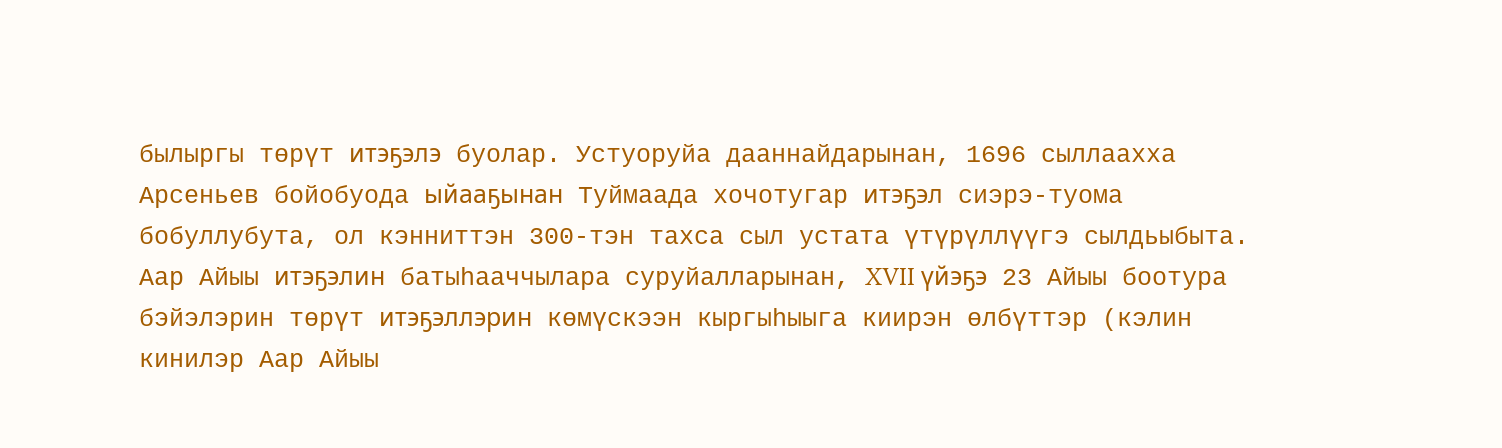былыргы төрүт итэҕэлэ буолар. Устуоруйа дааннайдарынан, 1696 сыллаахха Арсеньев бойобуода ыйааҕынан Туймаада хочотугар итэҕэл сиэрэ-туома бобуллубута, ол кэнниттэн 300-тэн тахса сыл устата үтүрүллүүгэ сылдьыбыта.
Аар Айыы итэҕэлин батыһааччылара суруйалларынан, XVII үйэҕэ 23 Айыы боотура бэйэлэрин төрүт итэҕэллэрин көмүскээн кыргыһыыга киирэн өлбүттэр (кэлин кинилэр Аар Айыы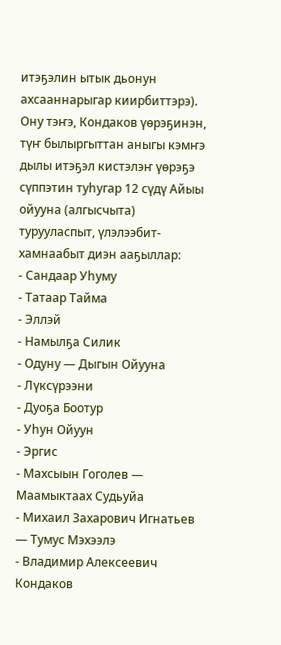итэҕэлин ытык дьонун ахсааннарыгар киирбиттэрэ). Ону тэҥэ, Кондаков үөрэҕинэн, түҥ былыргыттан аныгы кэмҥэ дылы итэҕэл кистэлэҥ үөрэҕэ сүппэтин туһугар 12 сүдү Айыы ойууна (алгысчыта) турууласпыт, үлэлээбит-хамнаабыт диэн ааҕыллар:
- Сандаар Уһуму
- Татаар Тайма
- Эллэй
- Намылҕа Силик
- Одуну — Дыгын Ойууна
- Лүксүрээни
- Дуоҕа Боотур
- Уһун Ойуун
- Эргис
- Махсыын Гоголев — Маамыктаах Судьуйа
- Михаил Захарович Игнатьев — Тумус Мэхээлэ
- Владимир Алексеевич Кондаков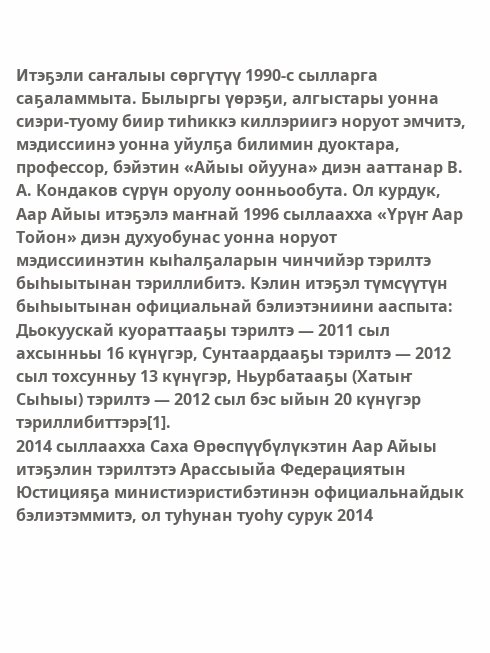Итэҕэли саҥалыы сөргүтүү 1990-с сылларга саҕаламмыта. Былыргы үөрэҕи, алгыстары уонна сиэри-туому биир тиһиккэ киллэриигэ норуот эмчитэ, мэдиссиинэ уонна уйулҕа билимин дуоктара, профессор, бэйэтин «Айыы ойууна» диэн ааттанар В. А. Кондаков сүрүн оруолу оонньообута. Ол курдук, Аар Айыы итэҕэлэ маҥнай 1996 сыллаахха «Үрүҥ Аар Тойон» диэн духуобунас уонна норуот мэдиссиинэтин кыһалҕаларын чинчийэр тэрилтэ быһыытынан тэриллибитэ. Кэлин итэҕэл түмсүүтүн быһыытынан официальнай бэлиэтэниини ааспыта: Дьокуускай куораттааҕы тэрилтэ — 2011 сыл ахсынньы 16 күнүгэр, Сунтаардааҕы тэрилтэ — 2012 сыл тохсунньу 13 күнүгэр, Ньурбатааҕы (Хатыҥ Сыһыы) тэрилтэ — 2012 сыл бэс ыйын 20 күнүгэр тэриллибиттэрэ[1].
2014 сыллаахха Саха Өрөспүүбүлүкэтин Аар Айыы итэҕэлин тэрилтэтэ Арассыыйа Федерациятын Юстицияҕа министиэристибэтинэн официальнайдык бэлиэтэммитэ, ол туһунан туоһу сурук 2014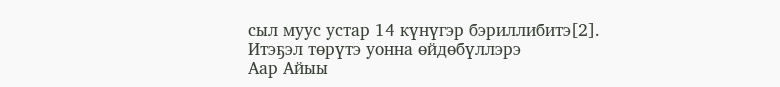сыл муус устар 14 күнүгэр бэриллибитэ[2].
Итэҕэл төрүтэ уонна өйдөбүллэрэ
Аар Айыы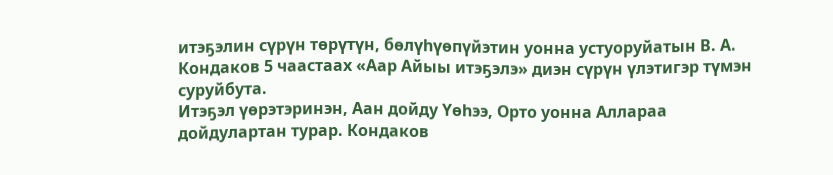итэҕэлин сүрүн төрүтүн, бөлүһүөпүйэтин уонна устуоруйатын В. А. Кондаков 5 чаастаах «Аар Айыы итэҕэлэ» диэн сүрүн үлэтигэр түмэн суруйбута.
Итэҕэл үөрэтэринэн, Аан дойду Үөһээ, Орто уонна Аллараа дойдулартан турар. Кондаков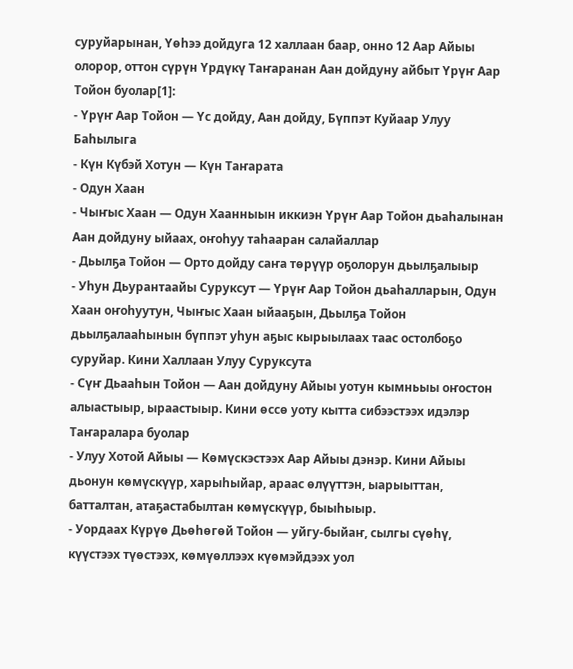суруйарынан, Үөһээ дойдуга 12 халлаан баар, онно 12 Аар Айыы олорор, оттон сүрүн Үрдүкү Таҥаранан Аан дойдуну айбыт Үрүҥ Аар Тойон буолар[1]:
- Үрүҥ Аар Тойон — Үс дойду, Аан дойду, Бүппэт Куйаар Улуу Баһылыга
- Күн Күбэй Хотун — Күн Таҥарата
- Одун Хаан
- Чыҥыс Хаан — Одун Хаанныын иккиэн Үрүҥ Аар Тойон дьаһалынан Аан дойдуну ыйаах, оҥоһуу таһааран салайаллар
- Дьылҕа Тойон — Орто дойду саҥа төрүүр оҕолорун дьылҕалыыр
- Уһун Дьурантаайы Суруксут — Үрүҥ Аар Тойон дьаһалларын, Одун Хаан оҥоһуутун, Чыҥыс Хаан ыйааҕын, Дьылҕа Тойон дьылҕалааһынын бүппэт уһун аҕыс кырыылаах таас остолбоҕо суруйар. Кини Халлаан Улуу Суруксута
- Сүҥ Дьааһын Тойон — Аан дойдуну Айыы уотун кымньыы оҥостон алыастыыр, ыраастыыр. Кини өссө уоту кытта сибээстээх идэлэр Таҥаралара буолар
- Улуу Хотой Айыы — Көмүскэстээх Аар Айыы дэнэр. Кини Айыы дьонун көмүскүүр, харыһыйар, араас өлүүттэн, ыарыыттан, батталтан, атаҕастабылтан көмүскүүр, быыһыыр.
- Уордаах Күрүө Дьөһөгөй Тойон — уйгу-быйаҥ, сылгы сүөһү, күүстээх түөстээх, көмүөллээх күөмэйдээх уол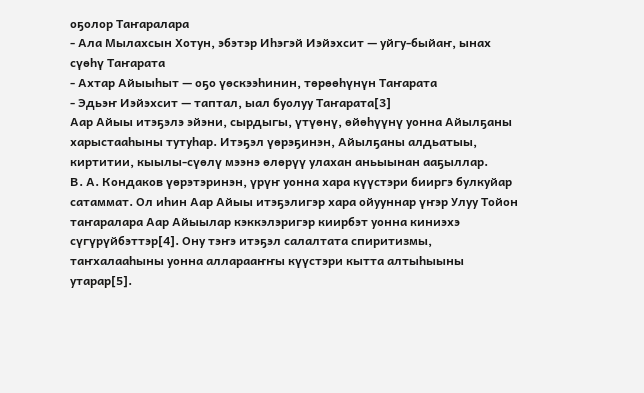оҕолор Таҥаралара
- Ала Мылахсын Хотун, эбэтэр Иһэгэй Иэйэхсит — уйгу-быйаҥ, ынах сүөһү Таҥарата
- Ахтар Айыыһыт — оҕо үөскээһинин, төрөөһүнүн Таҥарата
- Эдьэҥ Иэйэхсит — таптал, ыал буолуу Таҥарата[3]
Аар Айыы итэҕэлэ эйэни, сырдыгы, үтүөнү, өйөһүүнү уонна Айылҕаны харыстааһыны тутуһар. Итэҕэл үөрэҕинэн, Айылҕаны алдьатыы, киртитии, кыылы-сүөлү мээнэ өлөрүү улахан аньыынан ааҕыллар.
В. А. Кондаков үөрэтэринэн, үрүҥ уонна хара күүстэри бииргэ булкуйар сатаммат. Ол иһин Аар Айыы итэҕэлигэр хара ойууннар үҥэр Улуу Тойон таҥаралара Аар Айыылар кэккэлэригэр киирбэт уонна киниэхэ сүгүрүйбэттэр[4]. Ону тэҥэ итэҕэл салалтата спиритизмы, таҥхалааһыны уонна алларааҥҥы күүстэри кытта алтыһыыны утарар[5].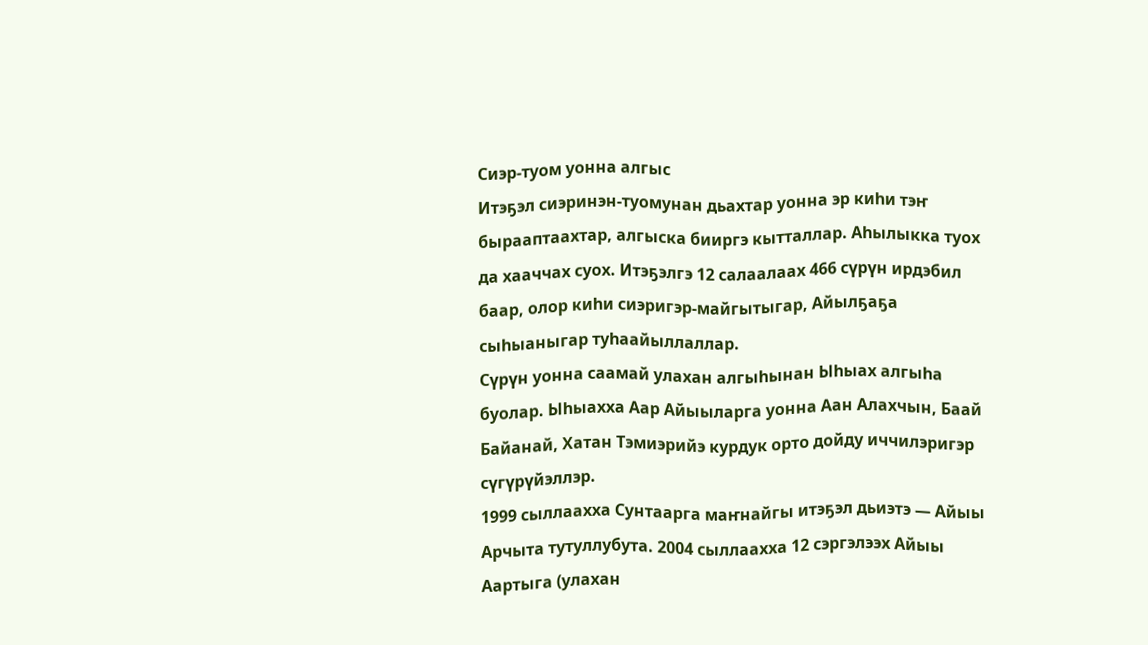Сиэр-туом уонна алгыс
Итэҕэл сиэринэн-туомунан дьахтар уонна эр киһи тэҥ бырааптаахтар, алгыска бииргэ кытталлар. Аһылыкка туох да хааччах суох. Итэҕэлгэ 12 салаалаах 466 сүрүн ирдэбил баар, олор киһи сиэригэр-майгытыгар, Айылҕаҕа сыһыаныгар туһаайыллаллар.
Сүрүн уонна саамай улахан алгыһынан Ыһыах алгыһа буолар. Ыһыахха Аар Айыыларга уонна Аан Алахчын, Баай Байанай, Хатан Тэмиэрийэ курдук орто дойду иччилэригэр сүгүрүйэллэр.
1999 сыллаахха Сунтаарга маҥнайгы итэҕэл дьиэтэ — Айыы Арчыта тутуллубута. 2004 сыллаахха 12 сэргэлээх Айыы Аартыга (улахан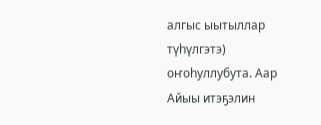алгыс ыытыллар түһүлгэтэ) оҥоһуллубута. Аар Айыы итэҕэлин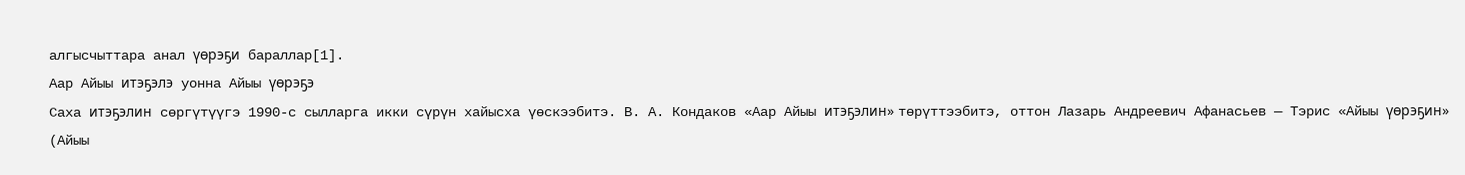алгысчыттара анал үөрэҕи бараллар[1].
Аар Айыы итэҕэлэ уонна Айыы үөрэҕэ
Саха итэҕэлин сөргүтүүгэ 1990-с сылларга икки сүрүн хайысха үөскээбитэ. В. А. Кондаков «Аар Айыы итэҕэлин» төрүттээбитэ, оттон Лазарь Андреевич Афанасьев — Тэрис «Айыы үөрэҕин» (Айыы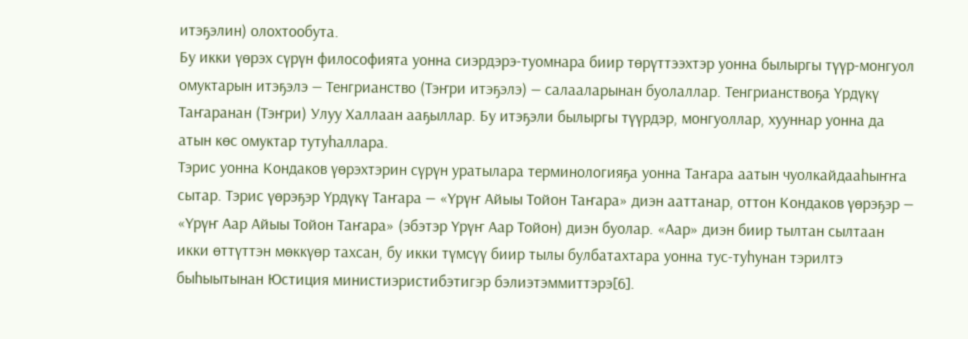итэҕэлин) олохтообута.
Бу икки үөрэх сүрүн философията уонна сиэрдэрэ-туомнара биир төрүттээхтэр уонна былыргы түүр-монгуол омуктарын итэҕэлэ — Тенгрианство (Тэҥри итэҕэлэ) — салааларынан буолаллар. Тенгрианствоҕа Үрдүкү Таҥаранан (Тэҥри) Улуу Халлаан ааҕыллар. Бу итэҕэли былыргы түүрдэр, монгуоллар, хууннар уонна да атын көс омуктар тутуһаллара.
Тэрис уонна Кондаков үөрэхтэрин сүрүн уратылара терминологияҕа уонна Таҥара аатын чуолкайдааһыҥҥа сытар. Тэрис үөрэҕэр Үрдүкү Таҥара — «Үрүҥ Айыы Тойон Таҥара» диэн ааттанар, оттон Кондаков үөрэҕэр — «Үрүҥ Аар Айыы Тойон Таҥара» (эбэтэр Үрүҥ Аар Тойон) диэн буолар. «Аар» диэн биир тылтан сылтаан икки өттүттэн мөккүөр тахсан, бу икки түмсүү биир тылы булбатахтара уонна тус-туһунан тэрилтэ быһыытынан Юстиция министиэристибэтигэр бэлиэтэммиттэрэ[6].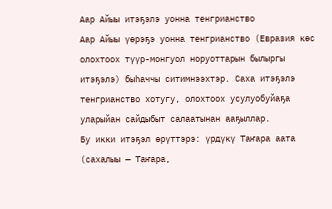Аар Айыы итэҕэлэ уонна тенгрианство
Аар Айыы үөрэҕэ уонна тенгрианство (Евразия көс олохтоох түүр-монгуол норуоттарын былыргы итэҕэлэ) быһаччы ситимнээхтэр. Саха итэҕэлэ тенгрианство хотугу, олохтоох усулуобуйаҕа уларыйан сайдыбыт салаатынан ааҕыллар.
Бу икки итэҕэл өрүттэрэ: үрдүкү Таҥара аата (сахалыы — Таҥара,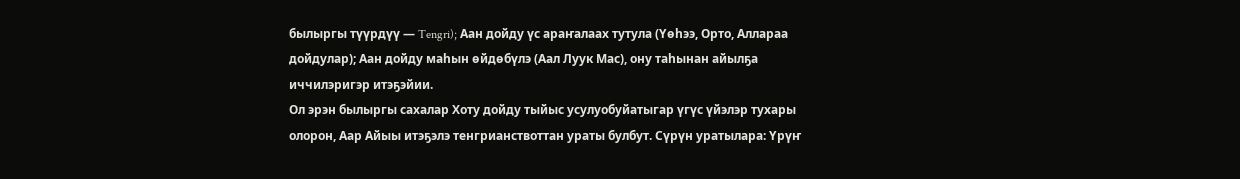былыргы түүрдүү — Tengri); Аан дойду үс араҥалаах тутула (Үөһээ, Орто, Аллараа дойдулар); Аан дойду маһын өйдөбүлэ (Аал Луук Мас), ону таһынан айылҕа иччилэригэр итэҕэйии.
Ол эрэн былыргы сахалар Хоту дойду тыйыс усулуобуйатыгар үгүс үйэлэр тухары олорон, Аар Айыы итэҕэлэ тенгрианствоттан ураты булбут. Сүрүн уратылара: Үрүҥ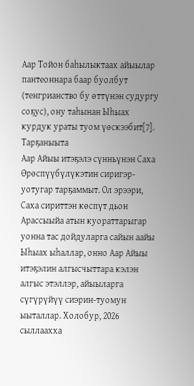Аар Тойон баһылыктаах айыылар пантеоннара баар буолбут (тенгрианство бу өттүнэн судургу соҕус), ону таһынан Ыһыах курдук ураты туом үөскээбит[7].
Тарҕаныыта
Аар Айыы итэҕэлэ сүнньүнэн Саха Өрөспүүбүлүкэтин сиригэр-уотугар тарҕаммыт. Ол эрээри, Саха сириттэн көспүт дьон Арассыыйа атын куораттарыгар уонна тас дойдуларга сайын аайы Ыһыах ыһаллар, онно Аар Айыы итэҕэлин алгысчыттара кэлэн алгыс этэллэр, айыыларга сүгүрүйүү сиэрин-туомун ыыталлар. Холобур, 2026 сыллаахха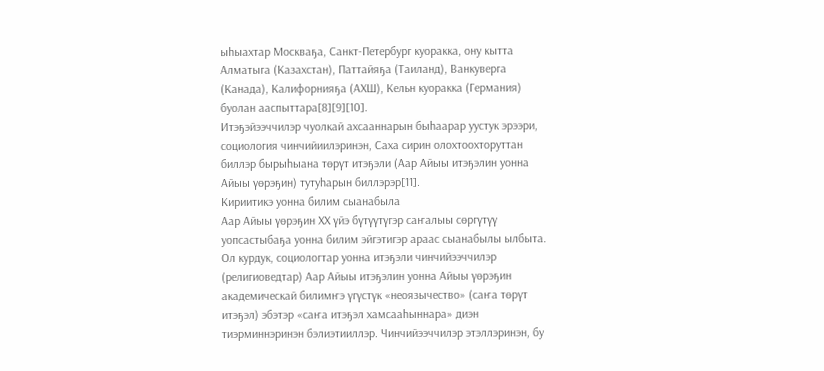ыһыахтар Москваҕа, Санкт-Петербург куоракка, ону кытта Алматыга (Казахстан), Паттайяҕа (Таиланд), Ванкуверга (Канада), Калифорнияҕа (АХШ), Кельн куоракка (Германия) буолан ааспыттара[8][9][10].
Итэҕэйээччилэр чуолкай ахсааннарын быһаарар уустук эрээри, социология чинчийиилэринэн, Саха сирин олохтоохторуттан биллэр бырыһыана төрүт итэҕэли (Аар Айыы итэҕэлин уонна Айыы үөрэҕин) тутуһарын биллэрэр[11].
Кириитикэ уонна билим сыанабыла
Аар Айыы үөрэҕин ХХ үйэ бүтүүтүгэр саҥалыы сөргүтүү уопсастыбаҕа уонна билим эйгэтигэр араас сыанабылы ылбыта.
Ол курдук, социологтар уонна итэҕэли чинчийээччилэр (религиоведтар) Аар Айыы итэҕэлин уонна Айыы үөрэҕин академическай билимҥэ үгүстүк «неоязычество» (саҥа төрүт итэҕэл) эбэтэр «саҥа итэҕэл хамсааһыннара» диэн тиэрминнэринэн бэлиэтииллэр. Чинчийээччилэр этэллэринэн, бу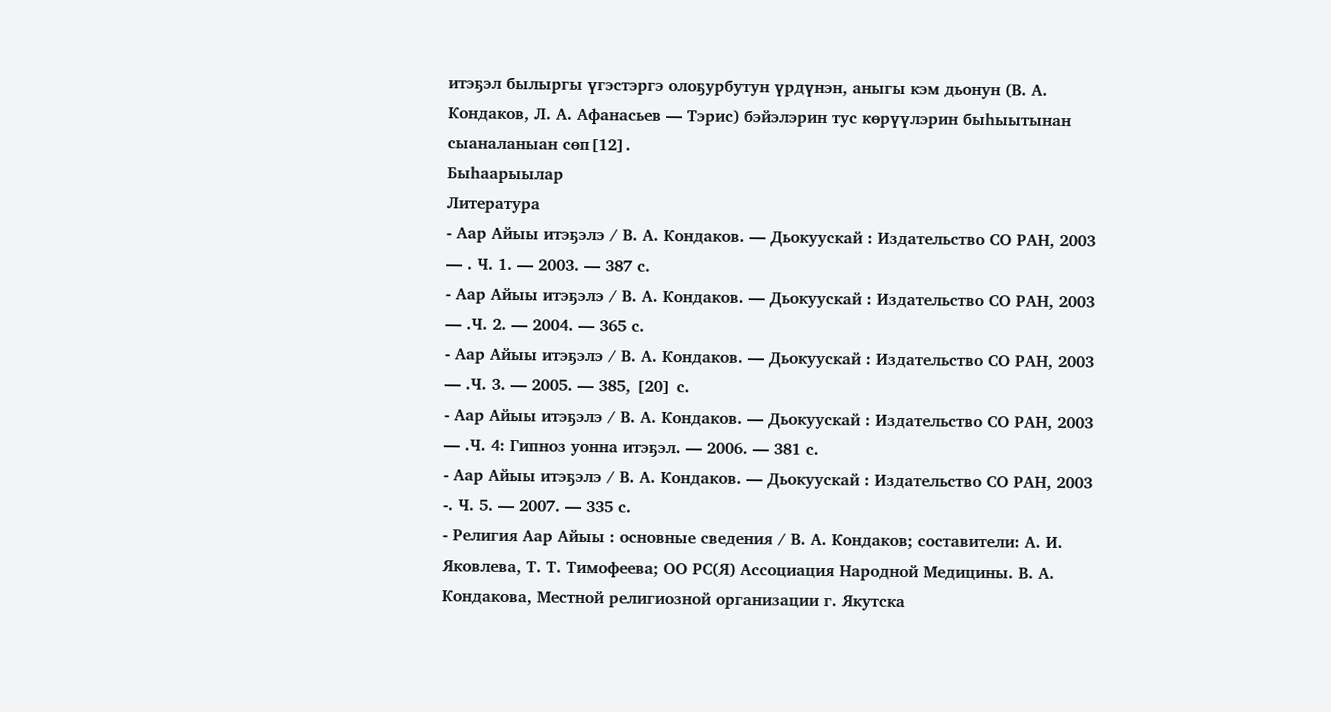итэҕэл былыргы үгэстэргэ олоҕурбутун үрдүнэн, аныгы кэм дьонун (В. А. Кондаков, Л. А. Афанасьев — Тэрис) бэйэлэрин тус көрүүлэрин быһыытынан сыаналаныан сөп[12].
Быһаарыылар
Литература
- Аар Айыы итэҕэлэ / В. А. Кондаков. — Дьокуускай : Издательство СО РАН, 2003 — . Ч. 1. — 2003. — 387 с.
- Аар Айыы итэҕэлэ / В. А. Кондаков. — Дьокуускай : Издательство СО РАН, 2003 — .Ч. 2. — 2004. — 365 с.
- Аар Айыы итэҕэлэ / В. А. Кондаков. — Дьокуускай : Издательство СО РАН, 2003 — .Ч. 3. — 2005. — 385, [20] с.
- Аар Айыы итэҕэлэ / В. А. Кондаков. — Дьокуускай : Издательство СО РАН, 2003 — .Ч. 4: Гипноз уонна итэҕэл. — 2006. — 381 с.
- Аар Айыы итэҕэлэ / В. А. Кондаков. — Дьокуускай : Издательство СО РАН, 2003 -. Ч. 5. — 2007. — 335 с.
- Религия Аар Айыы : основные сведения / В. А. Кондаков; составители: А. И. Яковлева, Т. Т. Тимофеева; ОО РС(Я) Ассоциация Народной Медицины. В. А. Кондакова, Местной религиозной организации г. Якутска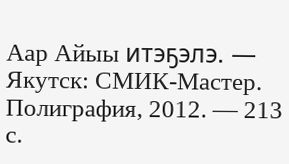Аар Айыы итэҕэлэ. — Якутск: СМИК-Мастер. Полиграфия, 2012. — 213 с.